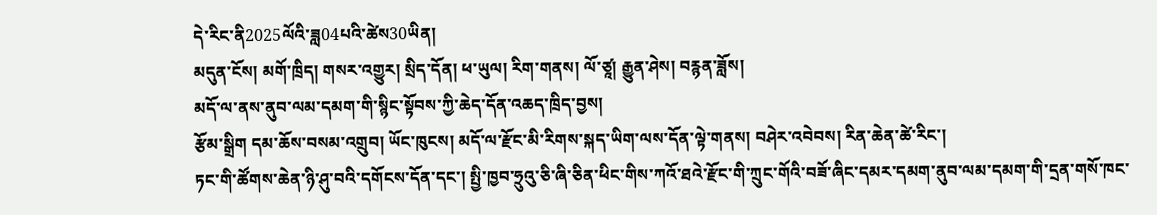དེ་རིང་ནི2025ལོའི་ཟླ04པའི་ཚེས30ཡིན།
མདུན་ངོས། མགོ་ཁྲིད། གསར་འགྱུར། སྲིད་དོན། ཕ་ཡུལ། རིག་གནས། ལོ་ཙཱ། རྒྱུན་ཤེས། བརྙན་ཟློས།
མདོ་ལ་ནས་ནུབ་ལམ་དམག་གི་སྙིང་སྟོབས་ཀྱི་ཆེད་དོན་འཆད་ཁྲིད་བྱས།
རྩོམ་སྒྲིག དམ་ཆོས་བསམ་འགྲུབ། ཡོང་ཁུངས། མདོ་ལ་རྫོང་མི་རིགས་སྐད་ཡིག་ལས་དོན་ལྟེ་གནས། བཤེར་འབེབས། རིན་ཆེན་ཚེ་རིང་།
ཏང་གི་ཚོགས་ཆེན་ཉི་ཤུ་བའི་དགོངས་དོན་དང་། སྤྱི་ཁྱབ་ཧྲུའུ་ཅི་ཞི་ཅིན་ཕིང་གིས་ཀའོ་ཐའེ་རྫོང་གི་ཀྲུང་གོའི་བཟོ་ཞིང་དམར་དམག་ནུབ་ལམ་དམག་གི་དྲན་གསོ་ཁང་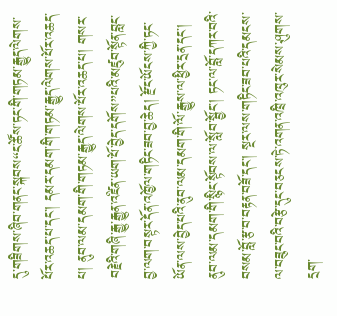དུ་གཟིགས་ཞིབ་གནང་སྐབས“ང་ཚོས་ཏང་གི་གཏམ་རྒྱུད་ལེགས་པོར་འཆད་པ་དང་། དམར་དམག་གི་གཏམ་རྒྱུད་ལེགས་པོར་འཆད་པ། ནུབ་ལམ་དམག་གི་གཏམ་རྒྱུད་ལེགས་པོར་འཆད་པ། གསར་བརྗེའི་གཞི་རྒྱུ་རྒྱུན་འཛིན་ཡག་པོ་བྱེད་དགོས”པའི་མཛུབ་སྟོན་བླང་བྱ་ལག་བསྟར་དོན་འཁྱོལ་གཏིང་ཟབ་བྱ་ཆེད། རྫོང་ཡོངས་ཀྱི་ཏང་ཡོན་ལས་བྱེད་པའི་ནུབ་ལམ་དམག་གི་ལོ་རྒྱུས་ལ་ཕྱིར་དྲན་དང་། ནུབ་ལམ་དམག་གི་སྙིང་སྟོབས་ལ་སློབ་སྦྱོང་། ཏང་ལ་བློ་དཀར་བའི་བསམ་བློ་རྩ་བ་བརྟན་བཟོ་དང་། སྔར་ལས་གཏིང་ཟབ་པའི་དམངས་ལ་བཟུང་བའི་བརྩེ་དུང་བཅངས་ཏེ་འགན་འཁྲི་འཁུར་སེམས་ཤུགས་དྲག་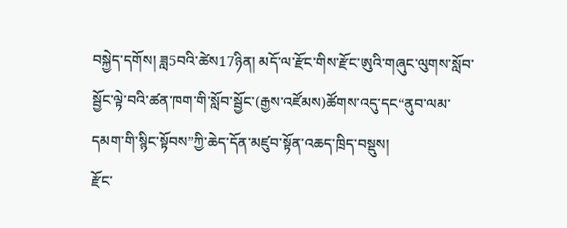བསྐྱེད་དགོས། ཟླ5བའི་ཚེས17ཉིན། མདོ་ལ་རྫོང་གིས་རྫོང་ཨུའི་གཞུང་ལུགས་སློབ་སྦྱོང་ལྟེ་བའི་ཚན་ཁག་གི་སློབ་སྦྱོང་(རྒྱས་འཛོམས)ཚོགས་འདུ་དང“ནུབ་ལམ་དམག་གི་སྙིང་སྟོབས”ཀྱི་ཆེད་དོན་མཛུབ་སྟོན་འཆད་ཁྲིད་བསྡུས།
རྫོང་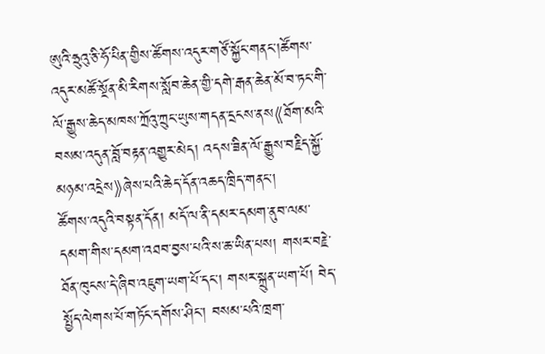ཨུའི་ཧྲུའུ་ཅི་ཧོ་པིན་གྱིས་ཚོགས་འདུར་གཙོ་སྐྱོང་གནང་།ཚོགས་འདུར་མཚོ་སྔོན་མི་རིགས་སློབ་ཆེན་གྱི་དགེ་རྒན་ཆེན་མོ་བ་ཏང་གི་ལོ་རྒྱུས་ཆེད་མཁས་ཀྲོའུ་ཀྲུང་ཡུས་གདན་དྲངས་ནས《ཐོག་མའི་བསམ་འདུན་བློ་བརྟན་འགྱུར་མེད། འདས་ཟིན་ལོ་རྒྱུས་བརྗིད་སྐྱོ་མཉམ་འདྲེས》ཞེས་པའི་ཆེད་དོན་འཆད་ཁྲིད་གནང་།
ཚོགས་འདུའི་བསྟན་དོན། མདོ་ལ་ནི་དམར་དམག་ནུབ་ལམ་དམག་གིས་དམག་འཐབ་བྱས་པའི་ས་ཆ་ཡིན་པས། གསར་བརྗེ་ཐོན་ཁུངས་དེ་ཞིབ་འཇུག་ཡག་པོ་དང་། གསར་སྐྲུན་ཡག་པོ། བེད་སྤྱོད་ལེགས་པོ་གཏོང་དགོས་ཤིང་། བསམ་པའི་ཁྲག་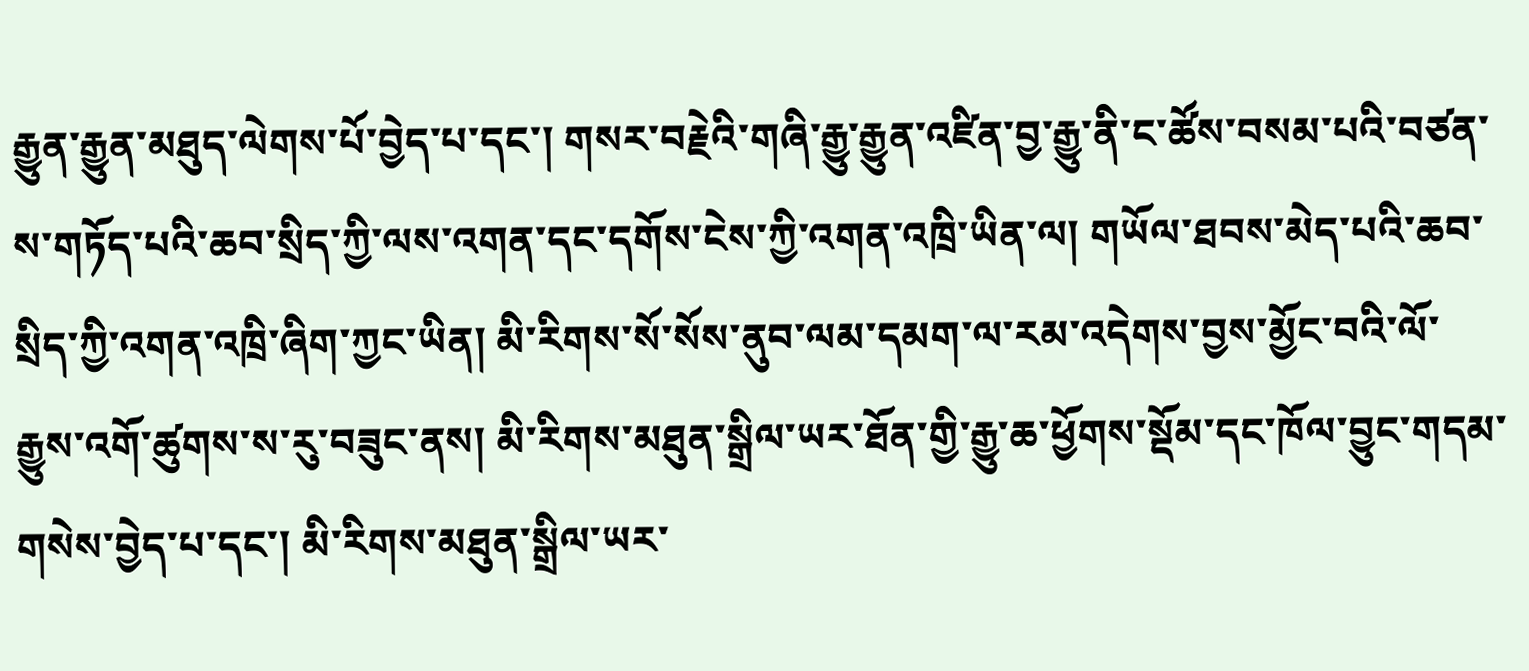རྒྱུན་རྒྱུན་མཐུད་ལེགས་པོ་བྱེད་པ་དང་། གསར་བརྗེའི་གཞི་རྒྱུ་རྒྱུན་འཛིན་བྱ་རྒྱུ་ནི་ང་ཚོས་བསམ་པའི་བཙན་ས་གཏོད་པའི་ཆབ་སྲིད་ཀྱི་ལས་འགན་དང་དགོས་ངེས་ཀྱི་འགན་འཁྲི་ཡིན་ལ། གཡོལ་ཐབས་མེད་པའི་ཆབ་སྲིད་ཀྱི་འགན་འཁྲི་ཞིག་ཀྱང་ཡིན། མི་རིགས་སོ་སོས་ནུབ་ལམ་དམག་ལ་རམ་འདེགས་བྱས་མྱོང་བའི་ལོ་རྒྱུས་འགོ་ཚུགས་ས་རུ་བཟུང་ནས། མི་རིགས་མཐུན་སྒྲིལ་ཡར་ཐོན་གྱི་རྒྱུ་ཆ་ཕྱོགས་སྡོམ་དང་ཁོལ་བྱུང་གདམ་གསེས་བྱེད་པ་དང་། མི་རིགས་མཐུན་སྒྲིལ་ཡར་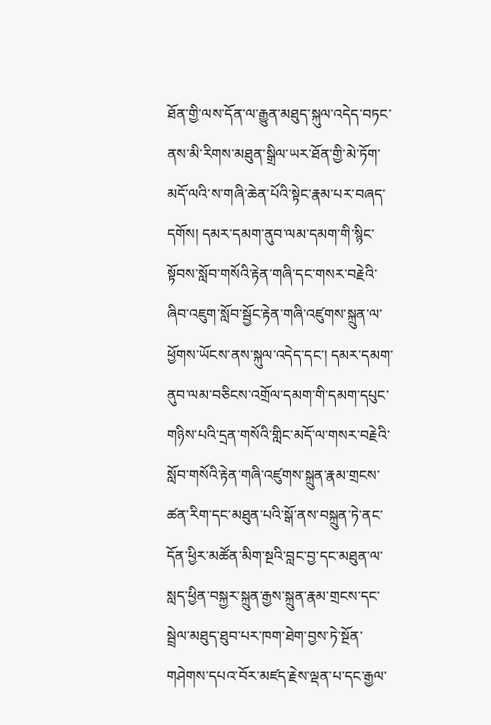ཐོན་གྱི་ལས་དོན་ལ་རྒྱུན་མཐུད་སྐུལ་འདེད་བཏང་ནས་མི་རིགས་མཐུན་སྒྲིལ་ཡར་ཐོན་གྱི་མེ་ཏོག་མདོ་ལའི་ས་གཞི་ཆེན་པོའི་སྟེང་རྣམ་པར་བཞད་དགོས། དམར་དམག་ནུབ་ལམ་དམག་གི་སྙིང་སྟོབས་སློབ་གསོའི་རྟེན་གཞི་དང་གསར་བརྗེའི་ཞིབ་འཇུག་སློབ་སྦྱོང་རྟེན་གཞི་འཛུགས་སྐྲུན་ལ་ཕྱོགས་ཡོངས་ནས་སྐུལ་འདེད་དང་། དམར་དམག་ནུབ་ལམ་བཅིངས་འགྲོལ་དམག་གི་དམག་དཔུང་གཉིས་པའི་དྲན་གསོའི་གླིང་མདོ་ལ་གསར་བརྗེའི་སློབ་གསོའི་རྟེན་གཞི་འཛུགས་སྐྲུན་རྣམ་གྲངས་ཚན་རིག་དང་མཐུན་པའི་སྒོ་ནས་བསྐྲུན་ཏེ་ནང་དོན་ཕྱིར་མཚོན་མིག་སྔའི་བླང་བྱ་དང་མཐུན་ལ་སླད་ཕྱིན་བསྐྱར་སྐྲུན་རྒྱས་སྐྲུན་རྣམ་གྲངས་དང་སྦྲེལ་མཐུད་ཐུབ་པར་ཁག་ཐེག་བྱས་ཏེ་སྔོན་གཤེགས་དཔའ་བོར་མཛད་རྗེས་ལྡན་པ་དང་རྒྱལ་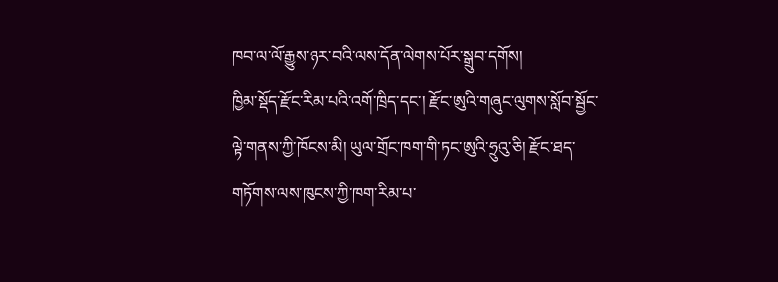ཁབ་ལ་ལོ་རྒྱུས་ཉར་བའི་ལས་དོན་ལེགས་པོར་སྒྲུབ་དགོས།
ཁྱིམ་སྡོད་རྫོང་རིམ་པའི་འགོ་ཁྲིད་དང་། རྫོང་ཨུའི་གཞུང་ལུགས་སློབ་སྦྱོང་ལྟེ་གནས་ཀྱི་ཁོངས་མི། ཡུལ་གྲོང་ཁག་གི་ཏང་ཨུའི་ཧྲུའུ་ཅི། རྫོང་ཐད་གཏོགས་ལས་ཁུངས་ཀྱི་ཁག་རིམ་པ་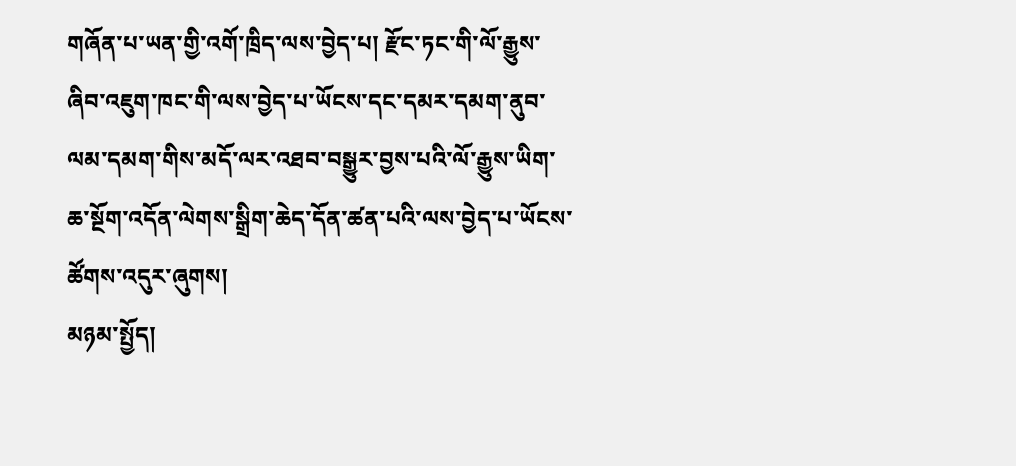གཞོན་པ་ཡན་གྱི་འགོ་ཁྲིད་ལས་བྱེད་པ། རྫོང་ཏང་གི་ལོ་རྒྱུས་ཞིབ་འཇུག་ཁང་གི་ལས་བྱེད་པ་ཡོངས་དང་དམར་དམག་ནུབ་ལམ་དམག་གིས་མདོ་ལར་འཐབ་བསྒྱུར་བྱས་པའི་ལོ་རྒྱུས་ཡིག་ཆ་སྔོག་འདོན་ལེགས་སྒྲིག་ཆེད་དོན་ཚན་པའི་ལས་བྱེད་པ་ཡོངས་ཚོགས་འདུར་ཞུགས།
མཉམ་སྤྱོད།